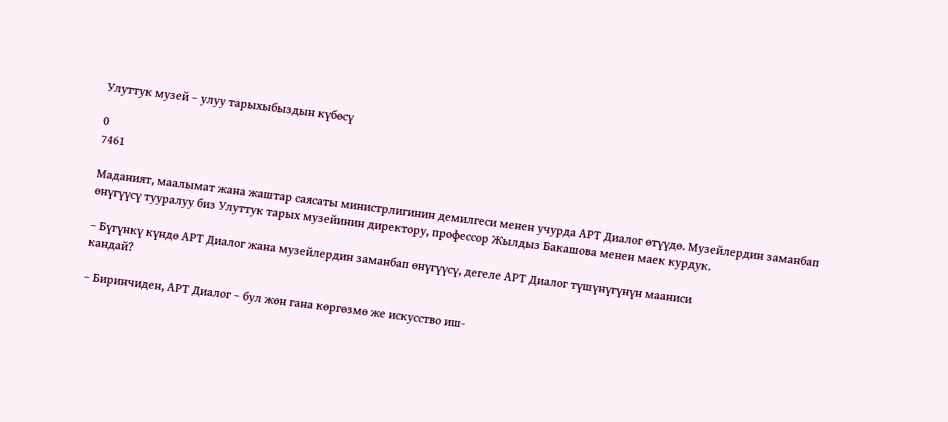Улуттук музей – улуу тарыхыбыздын күбөсү

0
7461

Маданият, маалымат жана жаштар саясаты министрлигинин демилгеси менен учурда АРТ Диалог өтүүдө. Музейлердин заманбап өнүгүүсү тууралуу биз Улуттук тарых музейинин директору, профессор Жылдыз Бакашова менен маек курдук.

– Бүгүнкү күндө АРТ Диалог жана музейлердин заманбап өнүгүүсү, дегеле АРТ Диалог түшүнүгүнүн мааниси
кандай?

– Биринчиден, АРТ Диалог – бул жөн гана көргөзмө же искусство иш-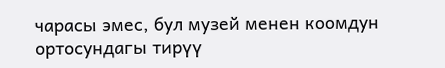чарасы эмес, бул музей менен коомдун ортосундагы тирүү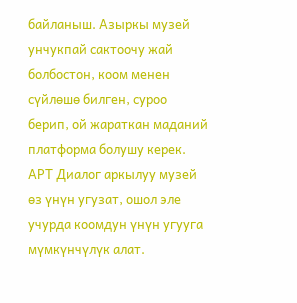байланыш. Азыркы музей унчукпай сактоочу жай болбостон, коом менен сүйлөшө билген, суроо берип, ой жараткан маданий платформа болушу керек. АРТ Диалог аркылуу музей өз үнүн угузат, ошол эле учурда коомдун үнүн угууга мүмкүнчүлүк алат.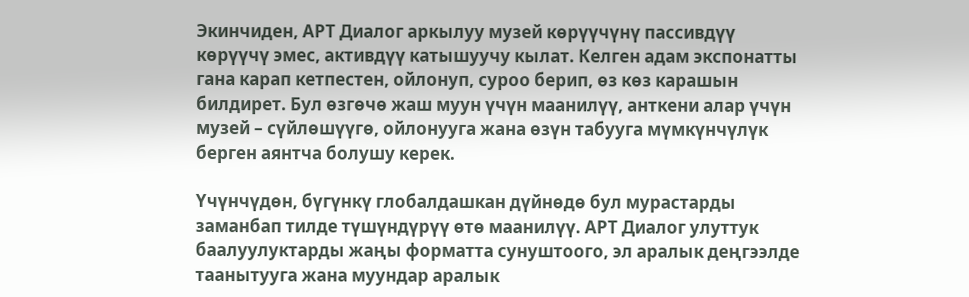Экинчиден, АРТ Диалог аркылуу музей көрүүчүнү пассивдүү көрүүчү эмес, активдүү катышуучу кылат. Келген адам экспонатты гана карап кетпестен, ойлонуп, суроо берип, өз көз карашын билдирет. Бул өзгөчө жаш муун үчүн маанилүү, анткени алар үчүн музей – сүйлөшүүгө, ойлонууга жана өзүн табууга мүмкүнчүлүк берген аянтча болушу керек.

Үчүнчүдөн, бүгүнкү глобалдашкан дүйнөдө бул мурастарды заманбап тилде түшүндүрүү өтө маанилүү. АРТ Диалог улуттук баалуулуктарды жаңы форматта сунуштоого, эл аралык деңгээлде таанытууга жана муундар аралык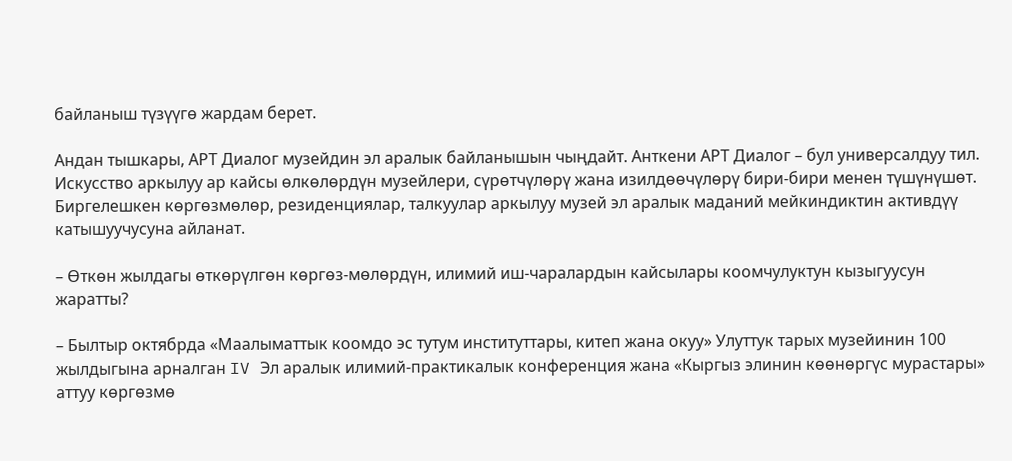байланыш түзүүгө жардам берет.

Андан тышкары, АРТ Диалог музейдин эл аралык байланышын чыңдайт. Анткени АРТ Диалог – бул универсалдуу тил. Искусство аркылуу ар кайсы өлкөлөрдүн музейлери, сүрөтчүлөрү жана изилдөөчүлөрү бири-бири менен түшүнүшөт. Биргелешкен көргөзмөлөр, резиденциялар, талкуулар аркылуу музей эл аралык маданий мейкиндиктин активдүү катышуучусуна айланат.

– Өткөн жылдагы өткөрүлгөн көргөз-мөлөрдүн, илимий иш-чаралардын кайсылары коомчулуктун кызыгуусун жаратты?

– Былтыр октябрда «Маалыматтык коомдо эс тутум институттары, китеп жана окуу» Улуттук тарых музейинин 100 жылдыгына арналган IV Эл аралык илимий-практикалык конференция жана «Кыргыз элинин көөнөргүс мурастары» аттуу көргөзмө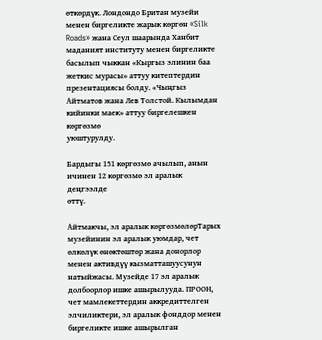өткөрдүк. Лондондо Британ музейи менен биргеликте жарык көргөн «Silk Roads» жана Сеул шаарында Ханбит маданият институту менен биргеликте басылып чыккан «Кыргыз элинин баа жеткис мурасы» аттуу китептердин презентациясы болду. «Чыңгыз Айтматов жана Лев Толстой. Кылымдан кийинки маек» аттуу биргелешкен көргөзмө
уюштурулду.

Бардыгы 151 көргөзмө ачылып, анын ичинен 12 көргөзмө эл аралык деңгээлде
өттү.

Айтмакчы, эл аралык көргөзмөлөрТарых музейинин эл аралык уюмдар, чет өлкөлүк өнөктөштөр жана донорлор менен активдүү кызматташуусунун натыйжасы. Музейде 17 эл аралык долбоорлор ишке ашырылууда. ПРООН, чет мамлекеттердин аккредиттелген элчиликтери, эл аралык фонддор менен биргеликте ишке ашырылган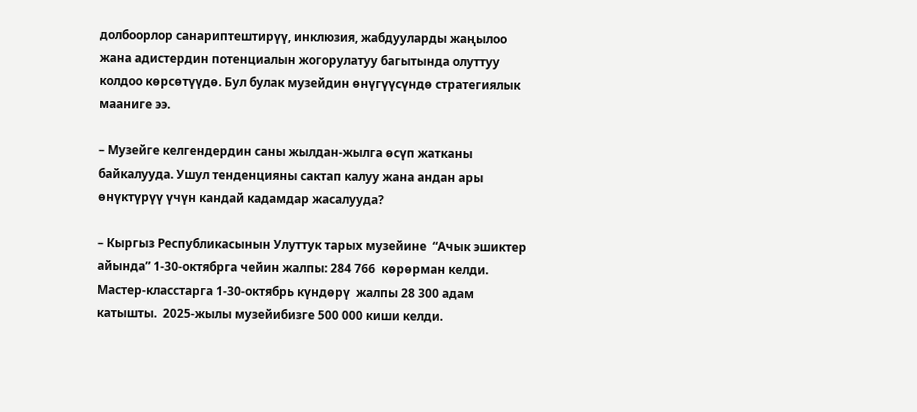долбоорлор санариптештирүү, инклюзия, жабдууларды жаңылоо жана адистердин потенциалын жогорулатуу багытында олуттуу колдоо көрсөтүүдө. Бул булак музейдин өнүгүүсүндө стратегиялык мааниге ээ.

– Музейге келгендердин саны жылдан-жылга өсүп жатканы байкалууда. Ушул тенденцияны сактап калуу жана андан ары өнүктүрүү үчүн кандай кадамдар жасалууда?

– Кыргыз Республикасынын Улуттук тарых музейине  “Ачык эшиктер айында” 1-30-октябрга чейин жалпы: 284 766  көрөрман келди. Мастер-класстарга 1-30-октябрь күндөрү  жалпы 28 300 адам катышты.  2025-жылы музейибизге 500 000 киши келди.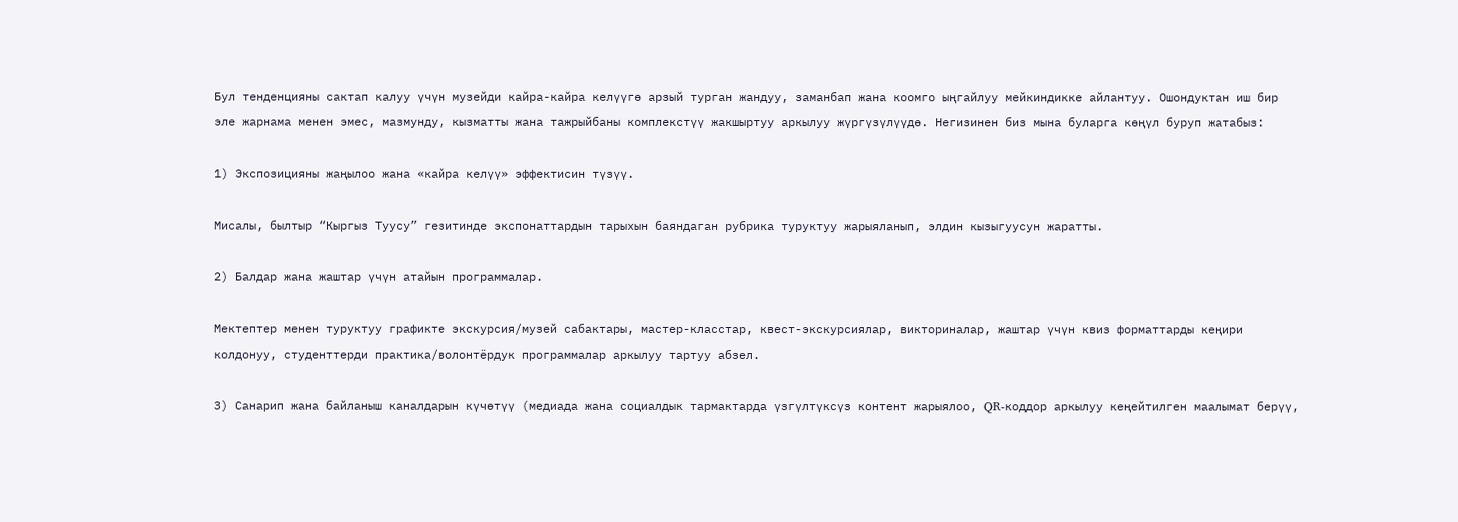Бул тенденцияны сактап калуу үчүн музейди кайра-кайра келүүгө арзый турган жандуу, заманбап жана коомго ыңгайлуу мейкиндикке айлантуу. Ошондуктан иш бир эле жарнама менен эмес, мазмунду, кызматты жана тажрыйбаны комплекстүү жакшыртуу аркылуу жүргүзүлүүдө. Негизинен биз мына буларга көңүл буруп жатабыз:

1) Экспозицияны жаңылоо жана «кайра келүү» эффектисин түзүү.

Мисалы, былтыр “Кыргыз Туусу” гезитинде экспонаттардын тарыхын баяндаган рубрика туруктуу жарыяланып, элдин кызыгуусун жаратты.

2) Балдар жана жаштар үчүн атайын программалар.

Мектептер менен туруктуу графикте экскурсия/музей сабактары, мастер-класстар, квест-экскурсиялар, викториналар, жаштар үчүн квиз форматтарды кеңири колдонуу, студенттерди практика/волонтёрдук программалар аркылуу тартуу абзел.

3) Санарип жана байланыш каналдарын күчөтүү (медиада жана социалдык тармактарда үзгүлтүксүз контент жарыялоо, QR-коддор аркылуу кеңейтилген маалымат берүү,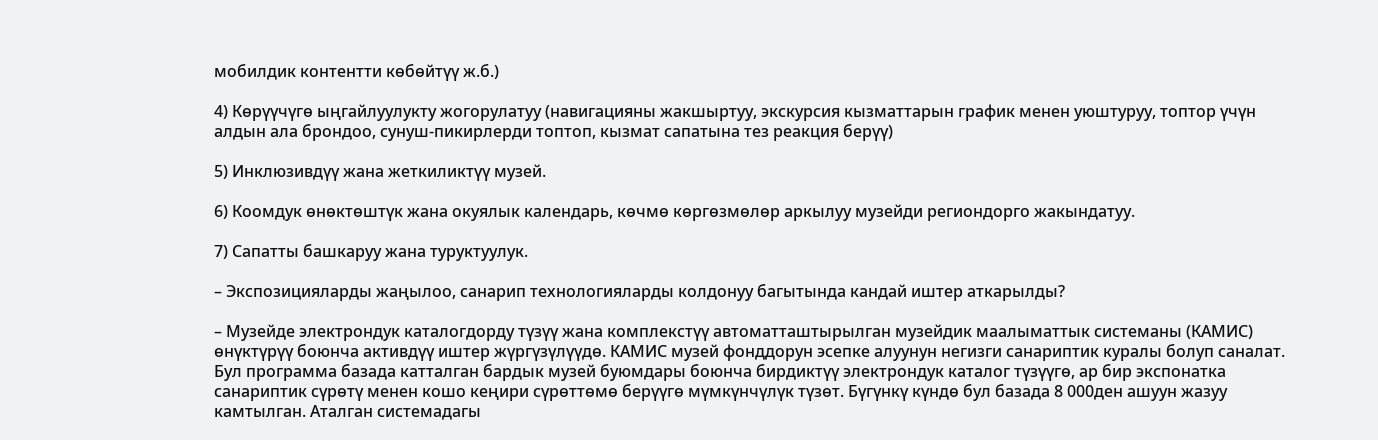мобилдик контентти көбөйтүү ж.б.)

4) Көрүүчүгө ыңгайлуулукту жогорулатуу (навигацияны жакшыртуу, экскурсия кызматтарын график менен уюштуруу, топтор үчүн алдын ала брондоо, сунуш-пикирлерди топтоп, кызмат сапатына тез реакция берүү)

5) Инклюзивдүү жана жеткиликтүү музей.

6) Коомдук өнөктөштүк жана окуялык календарь, көчмө көргөзмөлөр аркылуу музейди региондорго жакындатуу.

7) Сапатты башкаруу жана туруктуулук.

– Экспозицияларды жаңылоо, санарип технологияларды колдонуу багытында кандай иштер аткарылды?

– Музейде электрондук каталогдорду түзүү жана комплекстүү автоматташтырылган музейдик маалыматтык системаны (КАМИС) өнүктүрүү боюнча активдүү иштер жүргүзүлүүдө. КАМИС музей фонддорун эсепке алуунун негизги санариптик куралы болуп саналат. Бул программа базада катталган бардык музей буюмдары боюнча бирдиктүү электрондук каталог түзүүгө, ар бир экспонатка санариптик сүрөтү менен кошо кеңири сүрөттөмө берүүгө мүмкүнчүлүк түзөт. Бүгүнкү күндө бул базада 8 000ден ашуун жазуу камтылган. Аталган системадагы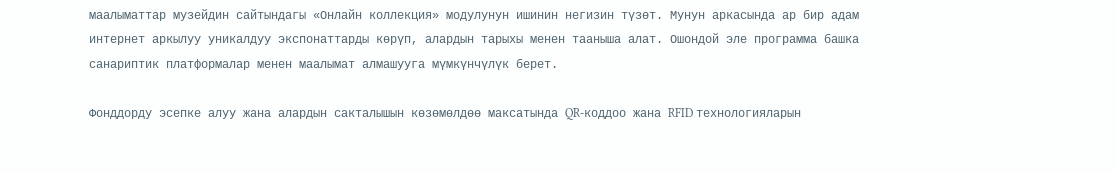маалыматтар музейдин сайтындагы «Онлайн коллекция» модулунун ишинин негизин түзөт. Мунун аркасында ар бир адам интернет аркылуу уникалдуу экспонаттарды көрүп, алардын тарыхы менен тааныша алат. Ошондой эле программа башка санариптик платформалар менен маалымат алмашууга мүмкүнчүлүк берет.

Фонддорду эсепке алуу жана алардын сакталышын көзөмөлдөө максатында QR-коддоо жана RFID технологияларын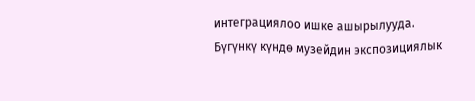интеграциялоо ишке ашырылууда. Бүгүнкү күндө музейдин экспозициялык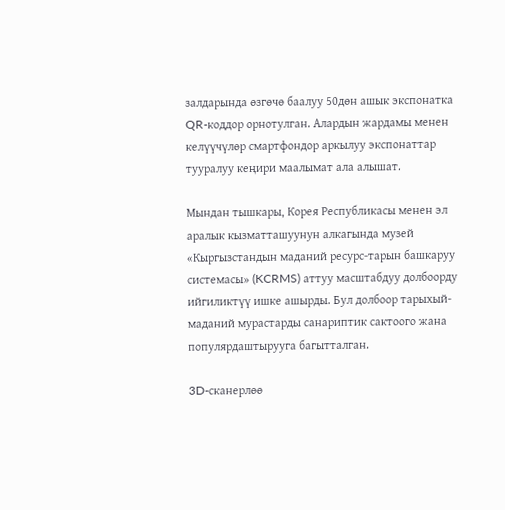залдарында өзгөчө баалуу 50дөн ашык экспонатка QR-коддор орнотулган. Алардын жардамы менен келүүчүлөр смартфондор аркылуу экспонаттар тууралуу кеңири маалымат ала алышат.

Мындан тышкары, Корея Республикасы менен эл аралык кызматташуунун алкагында музей «Кыргызстандын маданий ресурс-тарын башкаруу системасы» (KCRMS) аттуу масштабдуу долбоорду ийгиликтүү ишке ашырды. Бул долбоор тарыхый-маданий мурастарды санариптик сактоого жана популярдаштырууга багытталган.

3D-сканерлөө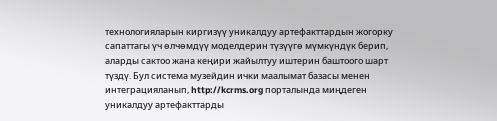технологияларын киргизүү уникалдуу артефакттардын жогорку сапаттагы үч өлчөмдүү моделдерин түзүүгө мүмкүндүк берип, аларды сактоо жана кеңири жайылтуу иштерин баштоого шарт түздү. Бул система музейдин ички маалымат базасы менен интеграцияланып, http://kcrms.org порталында миңдеген уникалдуу артефакттарды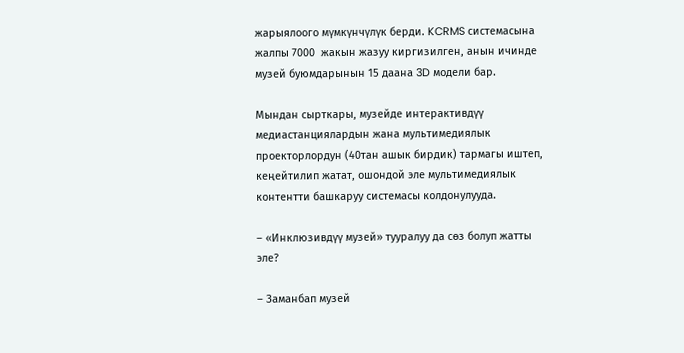жарыялоого мүмкүнчүлүк берди. KCRMS системасына жалпы 7000  жакын жазуу киргизилген, анын ичинде музей буюмдарынын 15 даана 3D модели бар.

Мындан сырткары, музейде интерактивдүү медиастанциялардын жана мультимедиялык проекторлордун (40тан ашык бирдик) тармагы иштеп, кеңейтилип жатат, ошондой эле мультимедиялык контентти башкаруу системасы колдонулууда.

– «Инклюзивдүү музей» тууралуу да сөз болуп жатты эле?

– Заманбап музей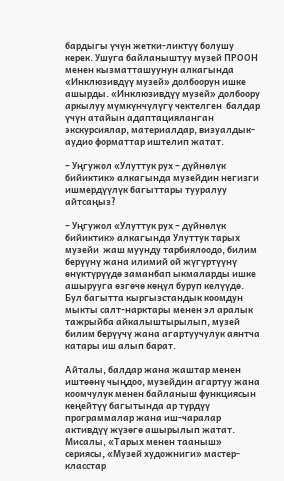бардыгы үчүн жетки-ликтүү болушу керек. Ушуга байланыштуу музей ПРООН менен кызматташуунун алкагында «Инклюзивдүү музей» долбоорун ишке ашырды. «Инклюзивдүү музей» долбоору аркылуу мүмкүнчүлүгү чектелген  балдар үчүн атайын адаптацияланган экскурсиялар, материалдар, визуалдык-аудио форматтар иштелип жатат.

– Уңгужол «Улуттук рух – дүйнөлүк бийиктик» алкагында музейдин негизги ишмердүүлүк багыттары тууралуу айтсаңыз?

– Уңгужол «Улуттук рух – дүйнөлүк бийиктик» алкагында Улуттук тарых музейи  жаш муунду тарбиялоодо, билим берүүнү жана илимий ой жүгүртүүнү өнүктүрүүдө заманбап ыкмаларды ишке ашырууга өзгөчө көңүл буруп келүүдө.  Бул багытта кыргызстандык коомдун мыкты салт-нарктары менен эл аралык тажрыйба айкалыштырылып, музей билим берүүчү жана агартуучулук аянтча катары иш алып барат.

Айталы, балдар жана жаштар менен иштөөнү чыңдоо, музейдин агартуу жана коомчулук менен байланыш функциясын кеңейтүү багытында ар түрдүү программалар жана иш-чаралар активдүү жүзөгө ашырылып жатат. Мисалы, «Тарых менен тааныш» сериясы, «Музей художниги» мастер-класстар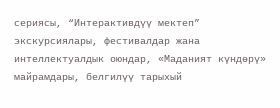сериясы, “Интерактивдүү мектеп” экскурсиялары, фестивалдар жана интеллектуалдык оюндар, «Маданият күндөрү» майрамдары, белгилүү тарыхый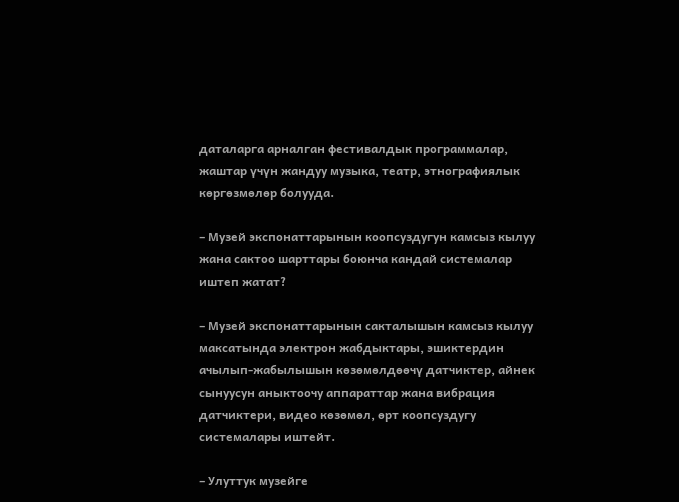даталарга арналган фестивалдык программалар, жаштар үчүн жандуу музыка, театр, этнографиялык көргөзмөлөр болууда.

– Музей экспонаттарынын коопсуздугун камсыз кылуу жана сактоо шарттары боюнча кандай системалар иштеп жатат?

– Музей экспонаттарынын сакталышын камсыз кылуу максатында электрон жабдыктары, эшиктердин ачылып-жабылышын көзөмөлдөөчү датчиктер, айнек сынуусун аныктоочу аппараттар жана вибрация датчиктери, видео көзөмөл, өрт коопсуздугу системалары иштейт.

– Улуттук музейге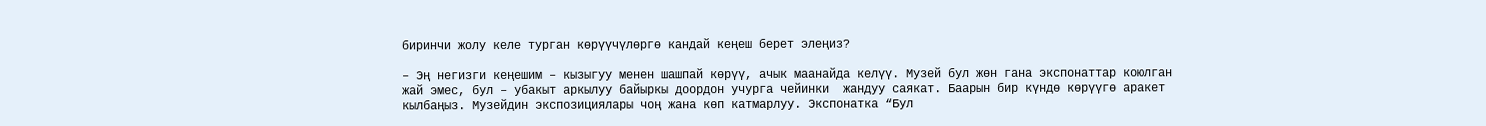биринчи жолу келе турган көрүүчүлөргө кандай кеңеш берет элеңиз?

– Эң негизги кеңешим – кызыгуу менен шашпай көрүү, ачык маанайда келүү. Музей бул жөн гана экспонаттар коюлган жай эмес, бул – убакыт аркылуу байыркы доордон учурга чейинки  жандуу саякат. Баарын бир күндө көрүүгө аракет кылбаңыз. Музейдин экспозициялары чоң жана көп катмарлуу. Экспонатка “Бул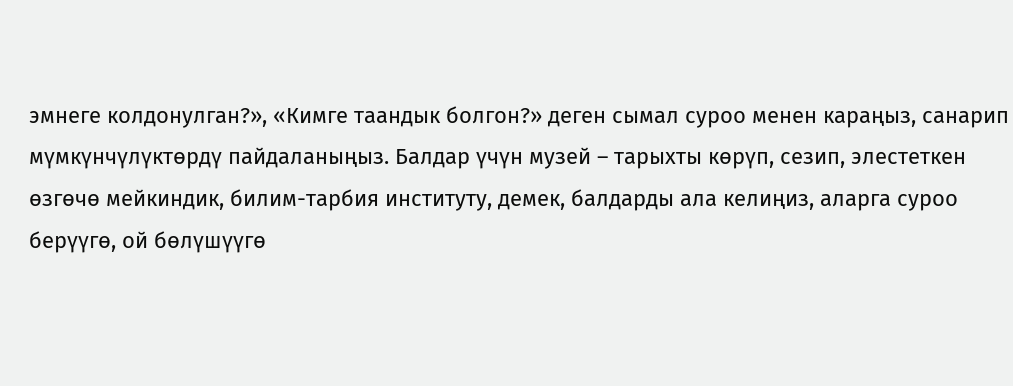эмнеге колдонулган?», «Кимге таандык болгон?» деген сымал суроо менен караңыз, санарип мүмкүнчүлүктөрдү пайдаланыңыз. Балдар үчүн музей – тарыхты көрүп, сезип, элестеткен өзгөчө мейкиндик, билим-тарбия институту, демек, балдарды ала келиңиз, аларга суроо берүүгө, ой бөлүшүүгө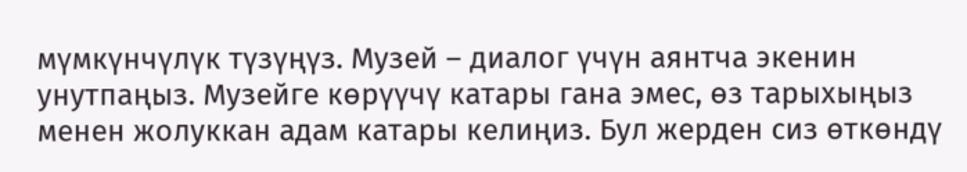мүмкүнчүлүк түзүңүз. Музей – диалог үчүн аянтча экенин унутпаңыз. Музейге көрүүчү катары гана эмес, өз тарыхыңыз менен жолуккан адам катары келиңиз. Бул жерден сиз өткөндү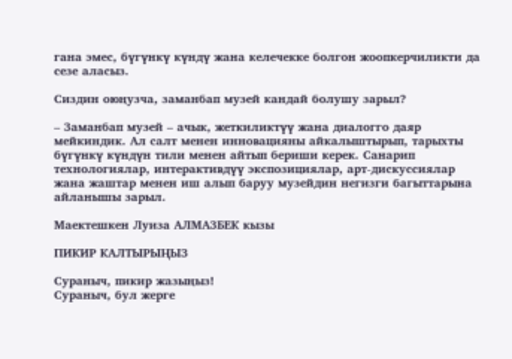гана эмес, бүгүнкү күндү жана келечекке болгон жоопкерчиликти да сезе аласыз.

Сиздин оюңузча, заманбап музей кандай болушу зарыл?

– Заманбап музей – ачык, жеткиликтүү жана диалогго даяр мейкиндик. Ал салт менен инновацияны айкалыштырып, тарыхты бүгүнкү күндүн тили менен айтып бериши керек. Санарип технологиялар, интерактивдүү экспозициялар, арт-дискуссиялар жана жаштар менен иш алып баруу музейдин негизги багыттарына айланышы зарыл.

Маектешкен Луиза АЛМАЗБЕК кызы

ПИКИР КАЛТЫРЫҢЫЗ

Сураныч, пикир жазыңыз!
Сураныч, бул жерге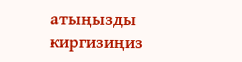атыңызды киргизиңиз